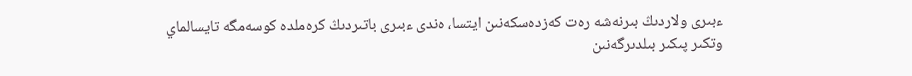ءبىرى ولاردىڭ بىرنەشە رەت كەزدەسكەنىن ايتسا، ەندى ءبىرى باتىردىڭ كرەملدە كوسەمگە تايسالماي وتكىر پىكىر بىلدىرگەنىن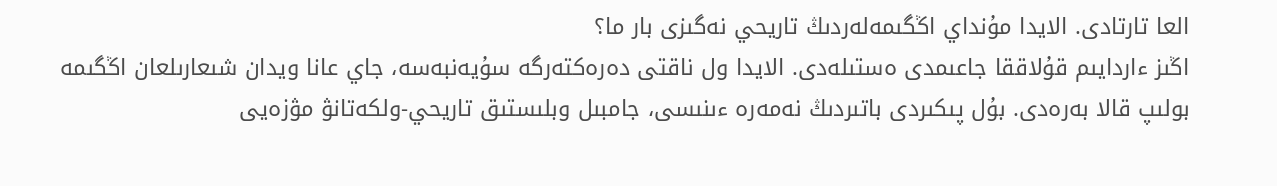العا تارتادى. الايدا مۇنداي اڭگىمەلەردىڭ تاريحي نەگىزى بار ما؟
اڭىز ءاردايىم قۇلاققا جاعىمدى ەستىلەدى. الايدا ول ناقتى دەرەكتەرگە سۇيەنبەسە، جاي عانا ويدان شىعارىلعان اڭگىمە بولىپ قالا بەرەدى. بۇل پىكىردى باتىردىڭ نەمەرە ءىنىسى، جامبىل وبلىستىق تاريحي-ولكەتانۋ مۋزەيى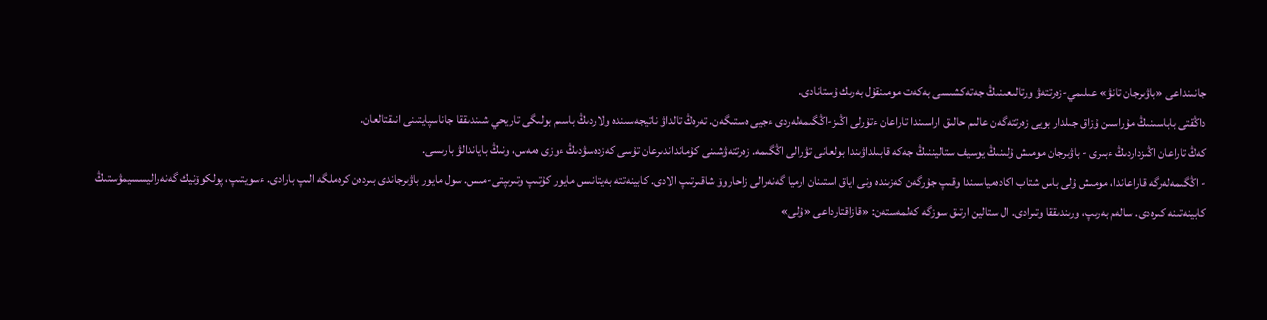جانىنداعى «باۋىرجان تانۋ» عىلىمي-زەرتتەۋ ورتالىعىنىڭ جەتەكشىسى بەكەت مومىنقۇل بەرىك ۇستانادى.
داڭقتى باباسىنىڭ مۇراسىن ۇزاق جىلدار بويى زەرتتەگەن عالىم حالىق اراسىندا تاراعان ءتۇرلى اڭىز-اڭگىمەلەردى ءجيى ەستىگەن. تەرەڭ تالداۋ ناتيجەسىندە ولاردىڭ باسىم بولىگى تاريحي شىندىققا جاناسپايتىنى انىقتالعان.
كەڭ تاراعان اڭىزداردىڭ ءبىرى - باۋىرجان مومىش ۇلىنىڭ يوسيف ستاليننىڭ جەكە قابىلداۋىندا بولعانى تۋرالى اڭگىمە. زەرتتەۋشىنى كۇمانداندىرعان تۇسى كەزدەسۋدىڭ ءوزى ەمەس، ونىڭ باياندالۋ بارىسى.
- اڭگىمەلەرگە قاراعاندا، مومىش ۇلى باس شتاب اكادەمياسىندا وقىپ جۇرگەن كەزىندە ونى اياق استىنان ارميا گەنەرالى زاحاروۆ شاقىرتىپ الادى. كابينەتتە بەيتانىس مايور كۇتىپ وتىرىپتى-مىس. سول مايور باۋىرجاندى بىردەن كرەملگە الىپ بارادى. ءسويتىپ، پولكوۆنيك گەنەراليسسيمۋستىڭ كابينەتىنە كىرەدى. سالەم بەرىپ، ورىندىققا وتىرادى. ال ستالين ارتىق سوزگە كەلمەستەن: «قازاقتارداعى «ۇلى»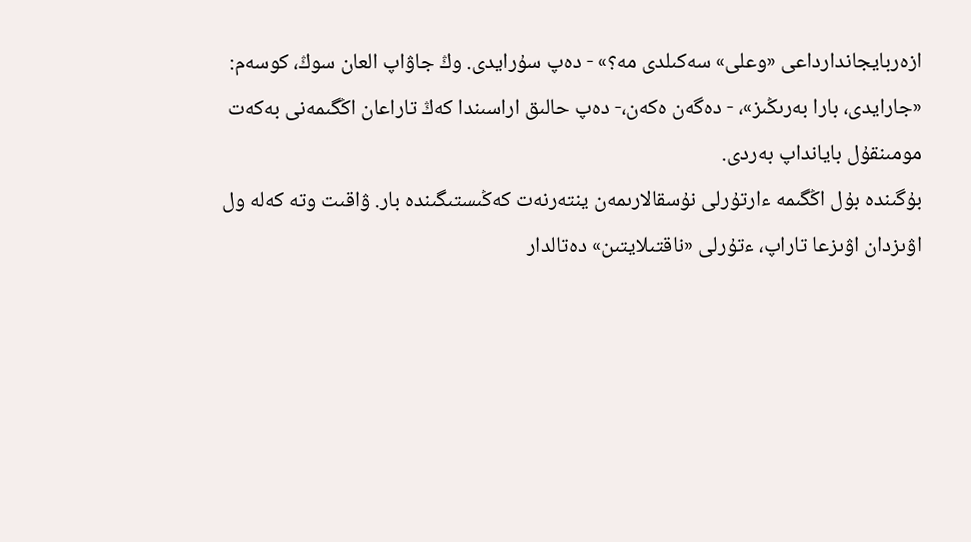ازەربايجاندارداعى «وعلى» سەكىلدى مە؟» - دەپ سۇرايدى. وڭ جاۋاپ العان سوڭ، كوسەم: «جارايدى، بارا بەرىڭىز»، - دەگەن ەكەن،- دەپ حالىق اراسىندا كەڭ تاراعان اڭگىمەنى بەكەت مومىنقۇل بايانداپ بەردى.
بۇگىندە بۇل اڭگىمە ءارتۇرلى نۇسقالارىمەن ينتەرنەت كەڭىستىگىندە بار. ۋاقىت وتە كەلە ول اۋىزدان اۋىزعا تاراپ، ءتۇرلى «ناقتىلايتىن» دەتالدار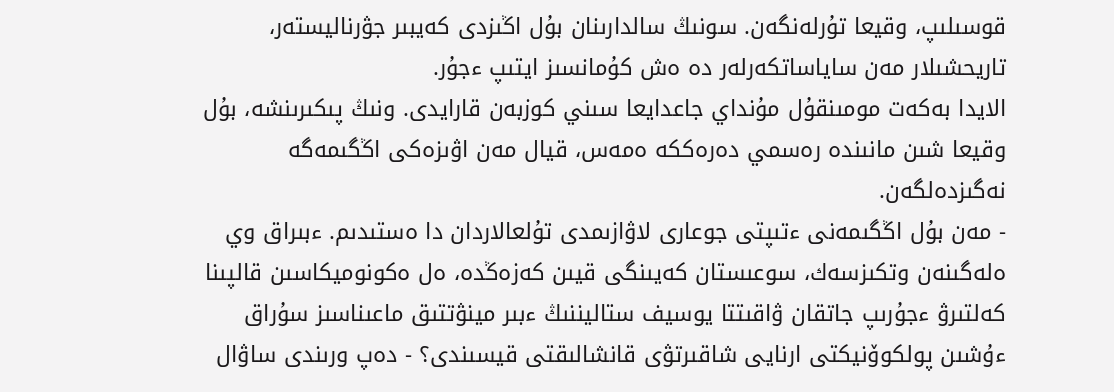قوسىلىپ، وقيعا تۇرلەنگەن. سونىڭ سالدارىنان بۇل اڭىزدى كەيبىر جۋرناليستەر، تاريحشىلار مەن ساياساتكەرلەر دە ەش كۇمانسىز ايتىپ ءجۇر.
الايدا بەكەت مومىنقۇل مۇنداي جاعدايعا سىني كوزبەن قارايدى. ونىڭ پىكىرىنشە، بۇل وقيعا شىن مانىندە رەسمي دەرەككە ەمەس، قيال مەن اۋىزەكى اڭگىمەگە نەگىزدەلگەن.
- مەن بۇل اڭگىمەنى ءتىپتى جوعارى لاۋازىمدى تۇلعالاردان دا ەستىدىم. ءبىراق وي ەلەگىنەن وتكىزسەك، سوعىستان كەيىنگى قيىن كەزەڭدە، ەل ەكونوميكاسىن قالپىنا كەلتىرۋ ءجۇرىپ جاتقان ۋاقىتتا يوسيف ستاليننىڭ ءبىر مينۋتتىق ماعىناسىز سۇراق ءۇشىن پولكوۆنيكتى ارنايى شاقىرتۋى قانشالىقتى قيسىندى؟ - دەپ ورىندى ساۋال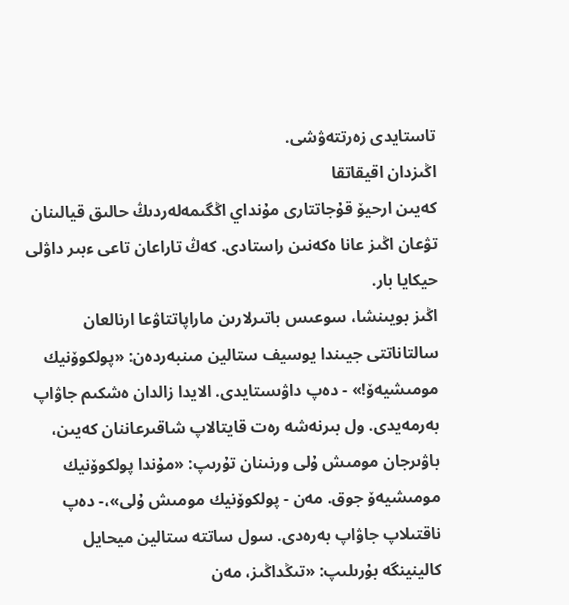تاستايدى زەرتتەۋشى.
اڭىزدان اقيقاتقا
كەيىن ارحيۆ قۇجاتتارى مۇنداي اڭگىمەلەردىڭ حالىق قيالىنان تۋعان اڭىز عانا ەكەنىن راستادى. كەڭ تاراعان تاعى ءبىر داۋلى حيكايا بار.
اڭىز بويىنشا، سوعىس باتىرلارىن ماراپاتتاۋعا ارنالعان سالتاناتتى جيىندا يوسيف ستالين مىنبەردەن: «پولكوۆنيك مومىشيەۆ!» - دەپ داۋىستايدى. الايدا زالدان ەشكىم جاۋاپ بەرمەيدى. ول بىرنەشە رەت قايتالاپ شاقىرعاننان كەيىن، باۋىرجان مومىش ۇلى ورنىنان تۇرىپ: «مۇندا پولكوۆنيك مومىشيەۆ جوق. مەن - پولكوۆنيك مومىش ۇلى»،- دەپ ناقتىلاپ جاۋاپ بەرەدى. سول ساتتە ستالين ميحايل كالينينگە بۇرىلىپ: «تىڭداڭىز، مەن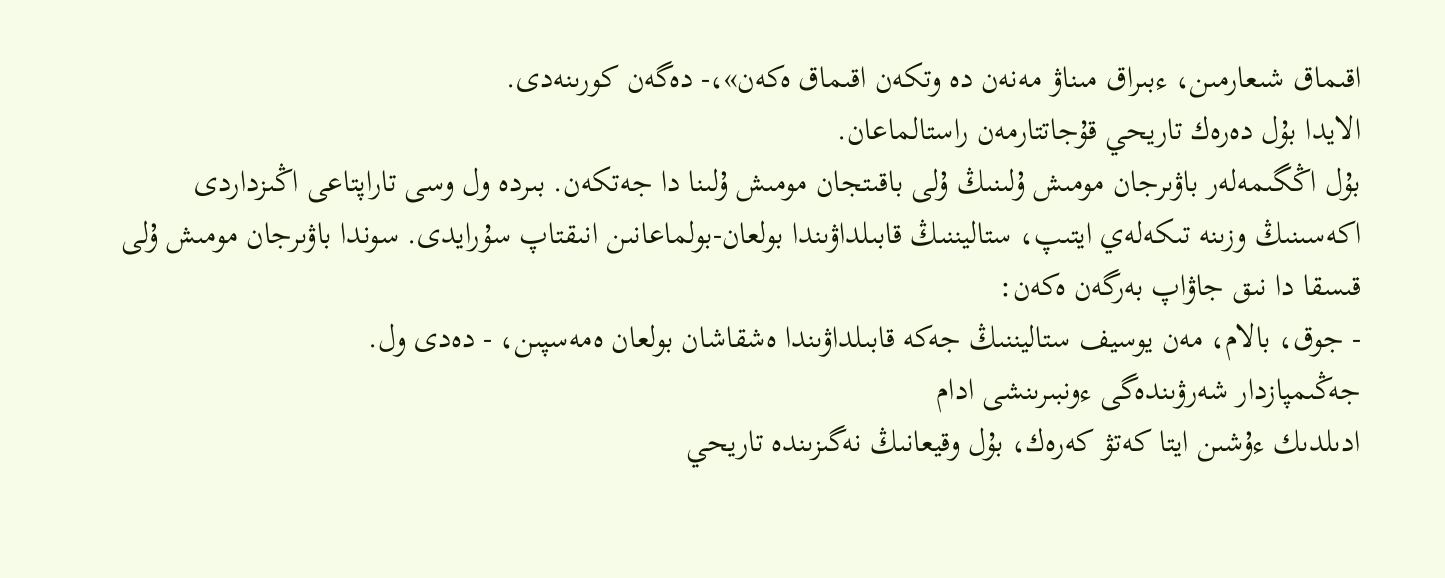اقىماق شىعارمىن، ءبىراق مىناۋ مەنەن دە وتكەن اقىماق ەكەن»،- دەگەن كورىنەدى.
الايدا بۇل دەرەك تاريحي قۇجاتتارمەن راستالماعان.
بۇل اڭگىمەلەر باۋىرجان مومىش ۇلىنىڭ ۇلى باقىتجان مومىش ۇلىنا دا جەتكەن. بىردە ول وسى تاراپتاعى اڭىزداردى اكەسىنىڭ وزىنە تىكەلەي ايتىپ، ستاليننىڭ قابىلداۋىندا بولعان-بولماعانىن انىقتاپ سۇرايدى. سوندا باۋىرجان مومىش ۇلى قىسقا دا نىق جاۋاپ بەرگەن ەكەن:
- جوق، بالام، مەن يوسيف ستاليننىڭ جەكە قابىلداۋىندا ەشقاشان بولعان ەمەسپىن، - دەدى ول.
جەڭىمپازدار شەرۋىندەگى ءونبىرىنشى ادام
ادىلدىك ءۇشىن ايتا كەتۋ كەرەك، بۇل وقيعانىڭ نەگىزىندە تاريحي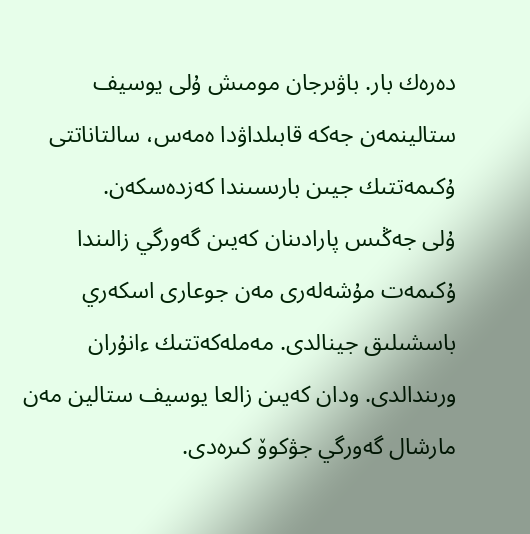دەرەك بار. باۋىرجان مومىش ۇلى يوسيف ستالينمەن جەكە قابىلداۋدا ەمەس، سالتاناتتى ۇكىمەتتىك جيىن بارىسىندا كەزدەسكەن.
ۇلى جەڭىس پارادىنان كەيىن گەورگي زالىندا ۇكىمەت مۇشەلەرى مەن جوعارى اسكەري باسشىلىق جينالدى. مەملەكەتتىك ءانۇران ورىندالدى. ودان كەيىن زالعا يوسيف ستالين مەن مارشال گەورگي جۋكوۆ كىرەدى.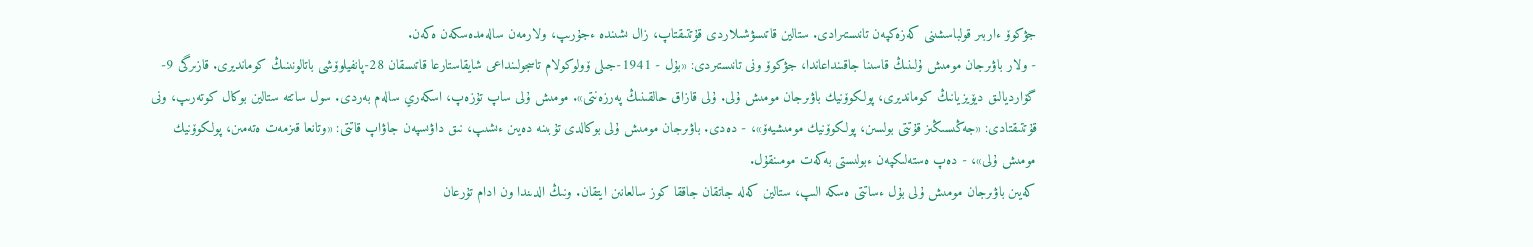جۋكوۆ ءاربىر قولباسشىنى كەزەكپەن تانىستىرادى. ستالين قاتىسۋشىلاردى قۇتتىقتاپ، زال ىشىندە ءجۇرىپ، ولارمەن سالەمدەسكەن ەكەن.
- ولار باۋىرجان مومىش ۇلىنىڭ قاسىنا جاقىنداعاندا، جۋكوۆ ونى تانىستىردى: «بۇل - 1941-جىلى ۆولوكولام تاسجولىنداعى شايقاستارعا قاتىسقان 28-پانفيلوۆشى باتالونىنىڭ كومانديرى. قازىرگى 9-گۆارديالىق ديۆيزيانىڭ كومانديرى، پولكوۆنيك باۋىرجان مومىش ۇلى. ۇلى قازاق حالقىنىڭ پەرزەنتى». مومىش ۇلى ساپ تۇزەپ، اسكەري سالەم بەردى. سول ساتتە ستالين بوكال كوتەرىپ، ونى قۇتتىقتادى: «جەڭىسىڭىز قۇتتى بولسىن، پولكوۆنيك مومىشيەۆ»، - دەدى. باۋىرجان مومىش ۇلى بوكالدى تۇبىنە دەيىن ءىشىپ، نىق داۋىسپەن جاۋاپ قاتتى: «وتانعا قىزمەت ەتەمىن، پولكوۆنيك مومىش ۇلى»، - دەپ ەستەلىكپەن ءبولىستى بەكەت مومىنقۇل.
كەيىن باۋىرجان مومىش ۇلى بۇل ءساتتى ەسكە الىپ، ستالين كەلە جاتقان جاققا كوز سالعانىن ايتقان. ونىڭ الدىندا ون ادام تۇرعان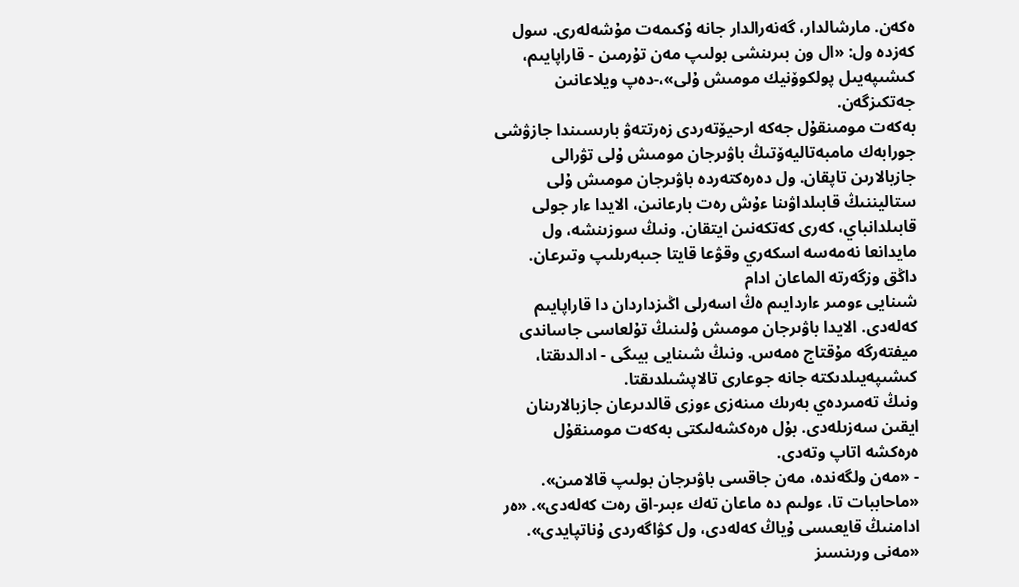ەكەن. مارشالدار، گەنەرالدار جانە ۇكىمەت مۇشەلەرى. سول كەزدە ول: «ال ون بىرىنشى بولىپ مەن تۇرمىن - قاراپايىم، كىشىپەيىل پولكوۆنيك مومىش ۇلى»،-دەپ ويلاعانىن جەتكىزگەن.
بەكەت مومىنقۇل جەكە ارحيۆتەردى زەرتتەۋ بارىسىندا جازۋشى جورابەك مامبەتاليەۆتىڭ باۋىرجان مومىش ۇلى تۋرالى جازبالارىن تاپقان. ول دەرەكتەردە باۋىرجان مومىش ۇلى ستاليننىڭ قابىلداۋىنا ءۇش رەت بارعانىن، الايدا ءار جولى قابىلدانباي، كەرى كەتكەنىن ايتقان. ونىڭ سوزىنشە، ول مايدانعا نەمەسە اسكەري وقۋعا قايتا جىبەرىلىپ وتىرعان.
داڭق وزگەرتە الماعان ادام
شىنايى ءومىر ءاردايىم ەڭ اسەرلى اڭىزداردان دا قاراپايىم كەلەدى. الايدا باۋىرجان مومىش ۇلىنىڭ تۇلعاسى جاساندى ميفتەرگە مۇقتاج ەمەس. ونىڭ شىنايى بيىگى - ادالدىقتا، كىشىپەيىلدىكتە جانە جوعارى تالاپشىلدىقتا.
ونىڭ تەمىردەي بەرىك مىنەزى ءوزى قالدىرعان جازبالارىنان ايقىن سەزىلەدى. بۇل ەرەكشەلىكتى بەكەت مومىنقۇل ەرەكشە اتاپ وتەدى.
- «مەن ولگەندە، مەن جاقسى باۋىرجان بولىپ قالامىن». «ماحاببات تا، ءولىم دە ماعان تەك ءبىر-اق رەت كەلەدى». «ەر ادامنىڭ قايعىسى ۇياڭ كەلەدى، ول كۋاگەردى ۇناتپايدى». «مەنى ورىنسىز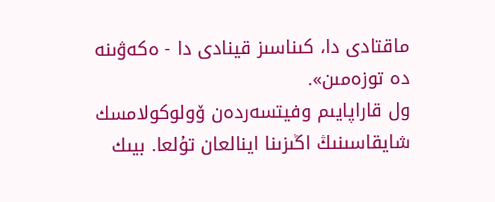ماقتادى دا، كىناسىز قينادى دا - ەكەۋىنە دە توزەمىن».
ول قاراپايىم وفيتسەردەن ۆولوكولامسك شايقاسىنىڭ اڭىزىنا اينالعان تۇلعا. بيىك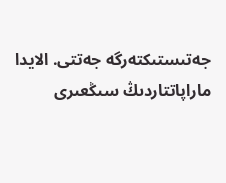جەتىستىكتەرگە جەتتى. الايدا ماراپاتتاردىڭ سىڭعىرى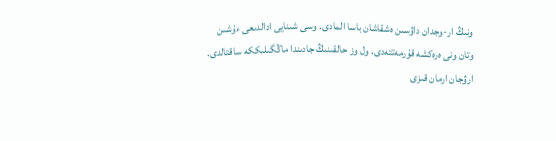ونىڭ ار-وجدان داۋسىن ەشقاشان باسا المادى. وسى شىنايى ادالدىعى ءۇشىن وتان ونى ەرەكشە قۇرمەتتەدى. ول وز حالقىنىڭ جادىندا ماڭگىلىككە ساقتالدى.
ارۋجان ارمان قىزى